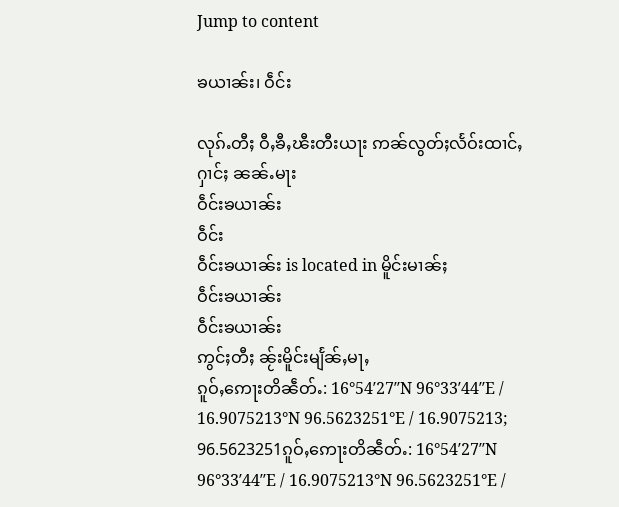Jump to content

ၶယၢၼ်း၊ ဝဵင်း

လုၵ်ႉတီႈ ဝီႇၶီႇၽီးတီးယႃး ဢၼ်လွတ်ႈလႅဝ်းထၢင်ႇႁၢင်ႈ ၼၼ်ႉမႃး
ဝဵင်းၶယၢၼ်း
ဝဵင်း
ဝဵင်းၶယၢၼ်း is located in မိူင်းမၢၼ်ႈ
ဝဵင်းၶယၢၼ်း
ဝဵင်းၶယၢၼ်း
ဢွင်ႈတီႈ ၼႂ်းမိူင်းမျႅၼ်ႇမႃႇ
ၵူဝ်ႇဢေႃးတိၼဵတ်ႉ: 16°54′27″N 96°33′44″E / 16.9075213°N 96.5623251°E / 16.9075213; 96.5623251ၵူဝ်ႇဢေႃးတိၼဵတ်ႉ: 16°54′27″N 96°33′44″E / 16.9075213°N 96.5623251°E /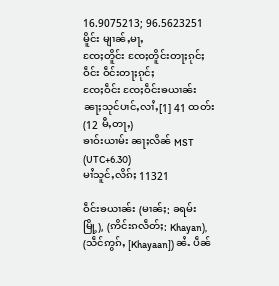16.9075213; 96.5623251
မိူင်း မျၢၼ်ႇမႃႇ
ၸႄႈတိူင်း ၸႄႈတိူင်းတႃႈၵုင်ႈ
ဝဵင်း ဝဵင်းတႃႈၵုင်ႈ
ၸႄႈဝဵင်း ၸႄႈဝဵင်းၶယၢၼ်း
ၼႃႈသုင်ပၢင်ႇလၢႆႇ[1] 41 ထတ်း (12 မီႇတႃႇ)
ၶၢဝ်းယၢမ်း ၼႃႈလိၼ် MST (UTC+6.30)
မၢႆသူင်ႇလိၵ်ႈ 11321

ဝဵင်းၶယၢၼ်း (မၢၼ်ႈ: ခရမ်းမြို့), (ဢိင်းၵလဵတ်ႈ: Khayan), (သဵင်ဢွၵ်ႇ [Khayaan]) ၼႆႉ ပဵၼ်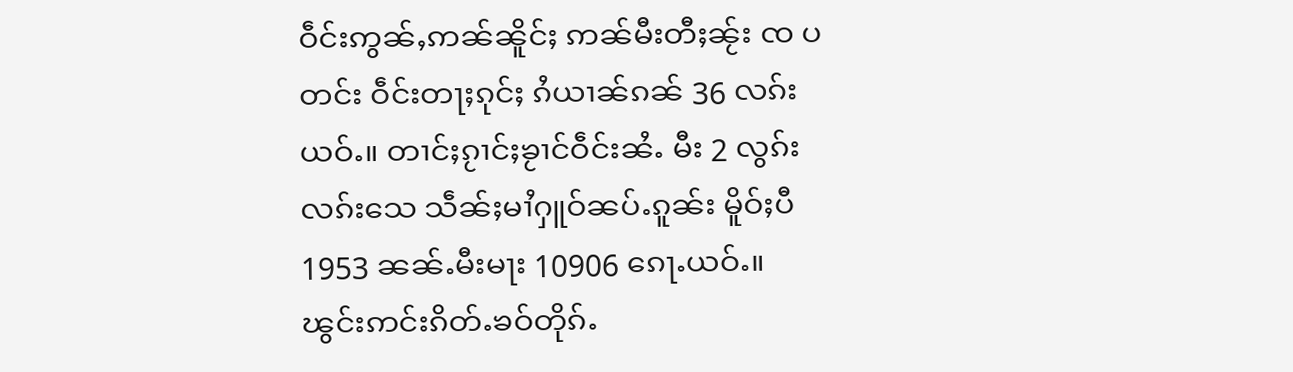ဝဵင်းဢွၼ်ႇဢၼ်ၼိူင်ႈ ဢၼ်မီးတီႈၼႂ်း ၸ ပ တင်း ဝဵင်းတႃႈၵုင်ႈ ၵႆယၢၼ်ၵၼ် 36 လၵ်းယဝ်ႉ။ တၢင်ႈၵႂၢင်ႈၶႂၢင်ဝဵင်းၼႆႉ မီး 2 လွၵ်းလၵ်းသေ သဵၼ်ႈမၢႆႁူဝ်ၼပ်ႉၵူၼ်း မိူဝ်ႈပီ 1953 ၼၼ်ႉမီးမႃး 10906 ၵေႃႉယဝ်ႉ။ ၽွင်းဢင်းၵိတ်ႉၶဝ်တိုၵ်ႉ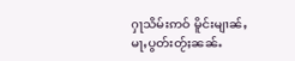ႁႃသိမ်းဢဝ် မိူင်းမျၢၼ်ႇမႃႇပွတ်းတႂ်ႈၼၼ်ႉ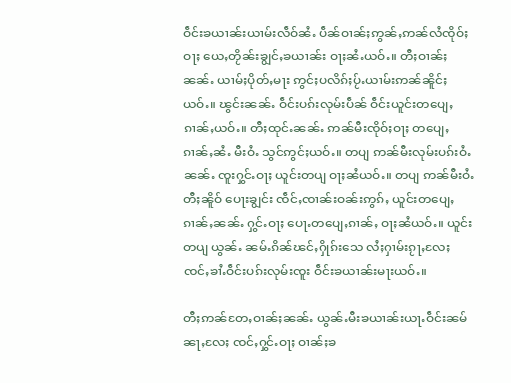ဝဵင်းၶယၢၼ်းယၢမ်းလဵဝ်ၼႆႉ ပဵၼ်ဝၢၼ်ႈဢွၼ်ႇဢၼ်လႆၸိုဝ်ႈဝႃႈ ယေႇတႂိၼ်းၶျွင်ႇၶယၢၼ်း ဝႃႈၼႆႉယဝ်ႉ။ တီႈဝၢၼ်ႈၼၼ်ႉ ယၢမ်ႈပိုတ်ႇမႃး ဢွင်ႈပလိၵ်ႈပႂ်ႉယၢမ်းဢၼ်ၼိူင်ႈယဝ်ႉ။ ၽွင်းၼၼ်ႉ ဝဵင်းပၵ်းလုမ်းပဵၼ် ဝဵင်းယူင်းတပျေႇၵၢၼ်ႇယဝ်ႉ။ တီႈထုင်ႉၼၼ်ႉ ဢၼ်မီးၸိုဝ်ႈဝႃႈ တပျေႇၵၢၼ်ႇၼႆႉ မီးဝႆႉ သွင်ဢွင်ႈယဝ်ႉ။ တပျ ဢၼ်မီးလုမ်းပၵ်းဝႆႉၼၼ်ႉ ၸူးႁွင်ႉဝႃႈ ယူင်းတပျ ဝႃႈၼႆယဝ်ႉ။ တပျ ဢၼ်မီးဝႆႉတီႈၼိူဝ် ပေႃးၶျွင်း ၸဵင်ႇၸၢၼ်းဝၼ်းဢွၵ်ႇ ယူင်းတပျေႇၵၢၼ်ႇၼၼ်ႉ ႁွင်ႉဝႃႈ ပေႃႉတပျေႇၵၢၼ်ႇ ဝႃႈၼႆယဝ်ႉ။ ယူင်းတပျ ယွၼ်ႉ ၼမ်ႉၵိၼ်ၽင်ႇႁိုၵ်းသေ လႆႈႁၢမ်းၵႂႃႇလႄႈ ၸင်ႇၶၢႆႉဝဵင်းပၵ်းလုမ်းၸူး ဝဵင်းၶယၢၼ်းမႃးယဝ်ႉ။

တီႈဢၼ်တႄႇဝၢၼ်ႈၼၼ်ႉ ယွၼ်ႉမီးၶယၢၼ်းယႃႉဝဵင်းၼမ်ၼႃႇလႄႈ ၸင်ႇႁွင်ႉဝႃႈ ဝၢၼ်ႈၶ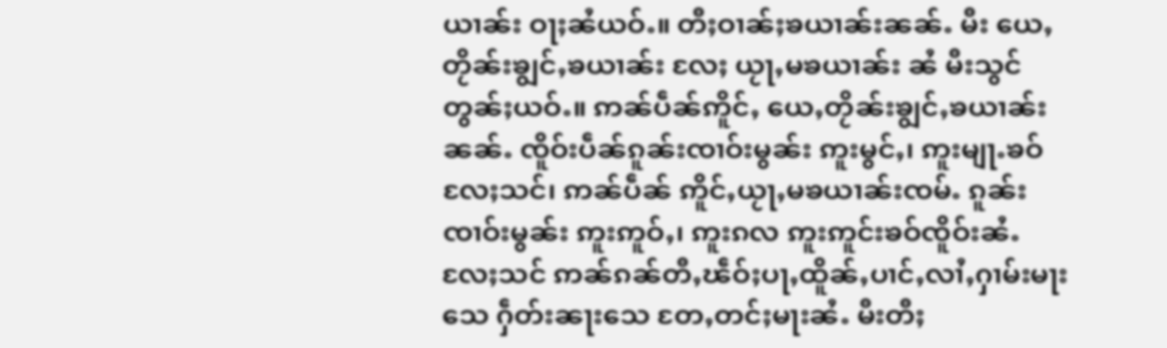ယၢၼ်း ဝႃႈၼႆယဝ်ႉ။ တီႈဝၢၼ်ႈၶယၢၼ်းၼၼ်ႉ မီး ယေႇတႂိၼ်းၶျွင်ႇၶယၢၼ်း လႄႈ ယႂႃႇမၶယၢၼ်း ၼႆ မီးသွင်တွၼ်ႈယဝ်ႉ။ ဢၼ်ပဵၼ်ဢိူင်ႇ ယေႇတႂိၼ်းၶျွင်ႇၶယၢၼ်းၼၼ်ႉ ၸိူဝ်းပဵၼ်ၵူၼ်းၸၢဝ်းမွၼ်း ဢူးမွင်ႇ၊ ဢူးမျႃႉၶဝ်လႄႈသင်၊ ဢၼ်ပဵၼ် ဢိူင်ႇယႂႃႇမၶယၢၼ်းၸမ်ႉ ၵူၼ်းၸၢဝ်းမွၼ်း ဢူးဢူဝ်ႇ၊ ဢူးၵလ ဢူးဢူင်းၶဝ်ၸိူဝ်းၼႆႉလႄႈသင် ဢၼ်ၵၼ်တီႇၽဵဝ်ႈပႃႇထိူၼ်ႇပၢင်ႇလၢႆႇႁၢမ်းမႃးသေ ႁဵတ်းၼႃးသေ တႄႇတင်ႈမႃးၼႆႉ မီးတီႈ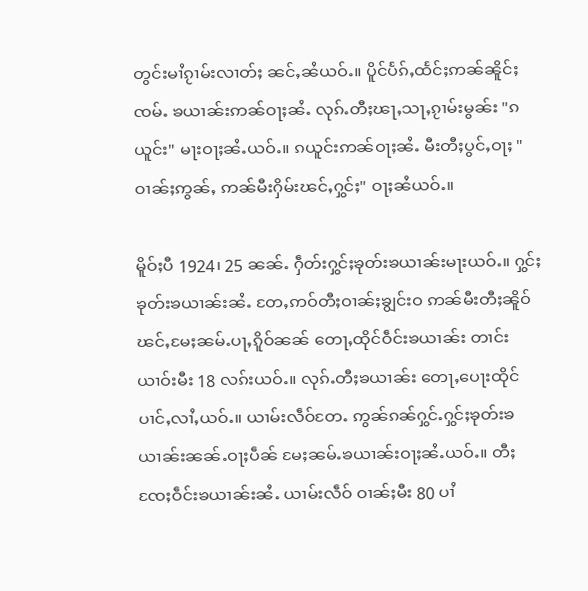တွင်းမၢႆၵႂၢမ်းလၢတ်ႈ ၼင်ႇၼႆယဝ်ႉ။ ပိူင်ပႅၵ်ႇထႅင်ႈဢၼ်ၼိူင်ႈၸမ်ႉ ၶယၢၼ်းဢၼ်ဝႃႈၼႆႉ လုၵ်ႉတီႈၽႃႇသႃႇၵႂၢမ်းမွၼ်း "ၵယူင်း" မႃးဝႃႈၼႆႉယဝ်ႉ။ ၵယူင်းဢၼ်ဝႃႈၼႆႉ မီးတီႈပွင်ႇဝႃႈ "ဝၢၼ်ႈဢွၼ်ႇ ဢၼ်မီးႁိမ်းၽင်ႇႁွင်ႈ" ဝႃႈၼႆယဝ်ႉ။

မိူဝ်ႈပီ 1924၊ 25 ၼၼ်ႉ ႁဵတ်းႁွင်ႈၶုတ်းၶယၢၼ်းမႃးယဝ်ႉ။ ႁွင်ႈၶုတ်းၶယၢၼ်းၼႆႉ တႄႇဢဝ်တီႈဝၢၼ်ႈၶျွင်းဝ ဢၼ်မီးတီႈၼိူဝ်ၽင်ႇမႄႈၼမ်ႉပႃႇၵိူဝ်ၼၼ် တေႃႇထိုင်ဝဵင်းၶယၢၼ်း တၢင်းယၢဝ်းမီး 18 လၵ်းယဝ်ႉ။ လုၵ်ႉတီႈၶယၢၼ်း တေႃႇပေႃးထိုင်ပၢင်ႇလၢႆႇယဝ်ႉ။ ယၢမ်းလဵဝ်တႄႉ ဢွၼ်ၵၼ်ႁွင်ႉႁွင်ႈၶုတ်းၶယၢၼ်းၼၼ်ႉဝႃႈပဵၼ် မႄႈၼမ်ႉၶယၢၼ်းဝႃႈၼႆႉယဝ်ႉ။ တီႈၸႄႈဝဵင်းၶယၢၼ်းၼႆႉ ယၢမ်းလဵဝ် ဝၢၼ်ႈမီး 80 ပၢႆ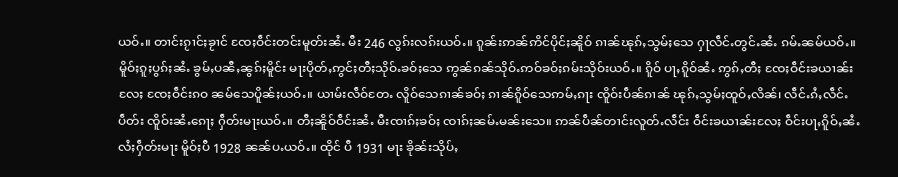ယဝ်ႉ။ တၢင်းၵႂၢင်ႈၶႂၢင် ၸႄႈဝဵင်းတင်းမူတ်းၼႆႉ မီး 246 လွၵ်းလၵ်းယဝ်ႉ။ ၵူၼ်းဢၼ်ဢိင်ပိုင်ႈၼိူဝ် ၵၢၼ်ၽုၵ်ႇသွမ်ႈသေ ႁႃလဵင်ႉတွင်ႉၼႆႉ ၵမ်ႉၼမ်ယဝ်ႉ။ မိူဝ်ႈၵူႈပွၵ်ႈၼႆႉ ၶွမ်ႇပၼီႇၼွၵ်ႈမိူင်း မႃးပိုတ်ႇဢွင်ႈတီႈသိုဝ်ႉၶဝ်ႈသေ ဢွၼ်ၵၼ်သိုဝ်ႉဢဝ်ၶဝ်ႈၵမ်းသိုဝ်းယဝ်ႉ။ ၵိူဝ် ပႃႇၵိူဝ်ၼႆႉ ဢွၵ်ႇတီႈ ၸႄႈဝဵင်းၶယၢၼ်းလႄႈ ၸႄႈဝဵင်းၵဝ ၼမ်သေပိူၼ်ႈယဝ်ႉ။ ယၢမ်းလဵဝ်တႄႉ လိူဝ်သေၵၢၼ်ၶဝ်ႈ ၵၢၼ်ၵိူဝ်သေဢမ်ႇၵႃး ၸိူဝ်းပဵၼ်ၵၢၼ် ၽုၵ်ႇသွမ်ႈထူဝ်ႇလိၼ်၊ လဵင်ႉၵႆႇလဵင်ႉပဵတ်း ၸိူဝ်းၼႆႉၵေႃႈ ႁဵတ်းမႃးယဝ်ႉ။ တီႈၼိူဝ်ဝဵင်းၼႆႉ မီးၸၢၵ်ႈၶဝ်ႈ ၸၢၵ်ႈၼမ်ႉမၼ်းသေ။ ဢၼ်ပဵၼ်တၢင်းလူတ်ႉလဵင်း ဝဵင်းၶယၢၼ်းလႄႈ ဝဵင်းပႃႇၵိူဝ်ႇၼႆႉ လႆႈႁဵတ်းမႃး မိူဝ်ႈပီ 1928 ၼၼ်ပႉယဝ်ႉ။ ထိုင် ပီ 1931 မႃး ၶိုၼ်းသိုပ်ႇ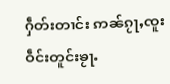ႁဵတ်းတၢင်း ဢၼ်ၵႂႃႇၸူး ဝဵင်းတူင်းၶႂႃႉ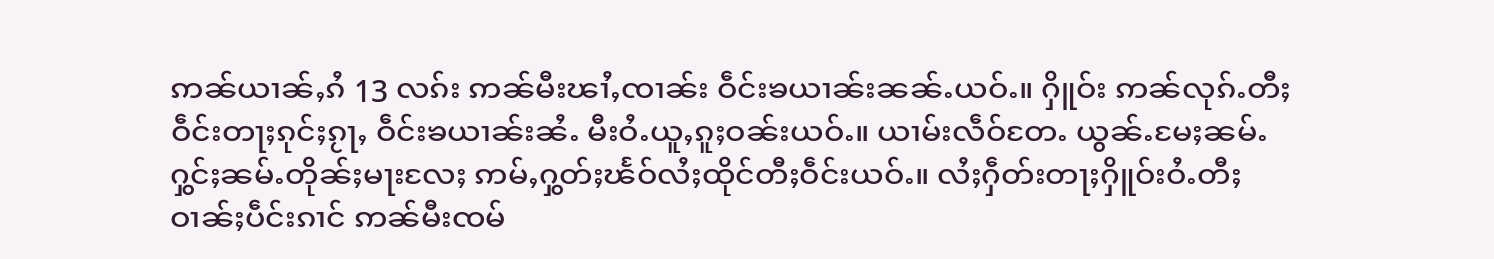ဢၼ်ယၢၼ်ႇၵႆ 13 လၵ်း ဢၼ်မီးၽၢႆႇၸၢၼ်း ဝဵင်းၶယၢၼ်းၼၼ်ႉယဝ်ႉ။ ႁိူဝ်း ဢၼ်လုၵ်ႉတီႈ ဝဵင်းတႃႈၵုင်ႈၵႂႃႇ ဝဵင်းၶယၢၼ်းၼႆႉ မီးဝႆႉယူႇၵူႈဝၼ်းယဝ်ႉ။ ယၢမ်းလဵဝ်တႄႉ ယွၼ်ႉမႄႈၼမ်ႉႁွင်ႈၼမ်ႉတိုၼ်ႈမႃးလႄႈ ဢမ်ႇႁွတ်ႈၽႅဝ်လႆႈထိုင်တီႈဝဵင်းယဝ်ႉ။ လႆႈႁဵတ်းတႃႈႁိူဝ်းဝႆႉတီႈဝၢၼ်ႈပဵင်းၵၢင် ဢၼ်မီးၸမ်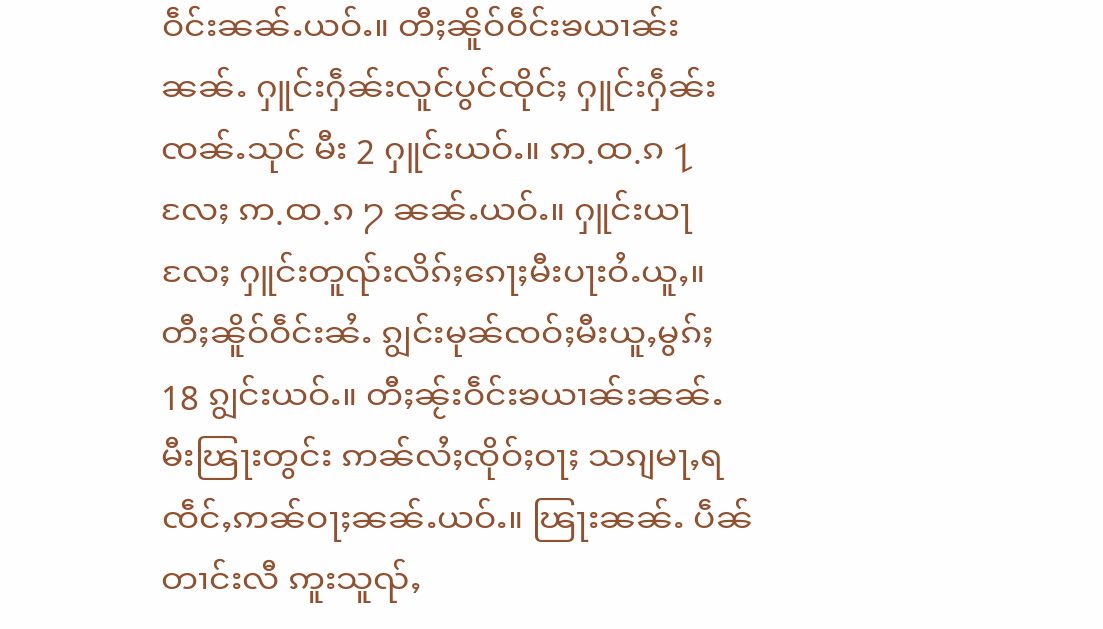ဝဵင်းၼၼ်ႉယဝ်ႉ။ တီႈၼိူဝ်ဝဵင်းၶယၢၼ်းၼၼ်ႉ ႁူင်းႁဵၼ်းလူင်ပွင်ၸိုင်ႈ ႁူင်းႁဵၼ်းၸၼ်ႉသုင် မီး 2 ႁူင်းယဝ်ႉ။ ဢ.ထ.ၵ ႑ လႄႈ ဢ.ထ.ၵ ႒ ၼၼ်ႉယဝ်ႉ။ ႁူင်းယႃလႄႈ ႁူင်းတူၺ်းလိၵ်ႈၵေႃႈမီးပႃးဝႆႉယူႇ။ တီႈၼိူဝ်ဝဵင်းၼႆႉ ၵျွင်းမုၼ်ၸဝ်ႈမီးယူႇမွၵ်ႈ 18 ၵျွင်းယဝ်ႉ။ တီႈၼႂ်းဝဵင်းၶယၢၼ်းၼၼ်ႉ မီးၽြႃးတွင်း ဢၼ်လႆႈၸိုဝ်ႈဝႃႈ သၵျမႃႇရၸဵင်ႇဢၼ်ဝႃႈၼၼ်ႉယဝ်ႉ။ ၽြႃးၼၼ်ႉ ပဵၼ်တၢင်းလီ ဢူးသူၺ်ႇ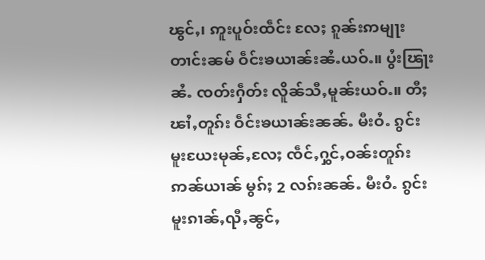ၽွင်ႇ၊ ဢူးပူဝ်းထဵင်း လႄႈ ၵူၼ်းဢမျႃးတၢင်းၼမ် ဝဵင်းၶယၢၼ်းၼႆႉယဝ်ႉ။ ပွႆးၽြႃးၼႆႉ ၸတ်းႁဵတ်း လိူၼ်သီႇမူၼ်းယဝ်ႉ။ တီႈၽၢႆႇတူၵ်း ဝဵင်းၶယၢၼ်းၼၼ်ႉ မီးဝႆႉ ၵွင်းမူးယႄးမုၼ်ႇလႄႈ ၸဵင်ႇႁွင်ႇဝၼ်းတူၵ်း ဢၼ်ယၢၼ် မွၵ်ႈ 2 လၵ်းၼၼ်ႉ မီးဝႆႉ ၵွင်းမူးၵၢၼ်ႇၺီႇၼွင်ႇ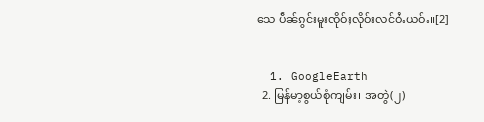သေ ပဵၼ်ၵွင်းမူးၸိုဝ်ႈလိုဝ်းလင်ဝႆႉယဝ်ႉ။[2]


  1. GoogleEarth
  2. မြန်မာ့စွယ်စုံကျမ်း၊ အတွဲ(၂)